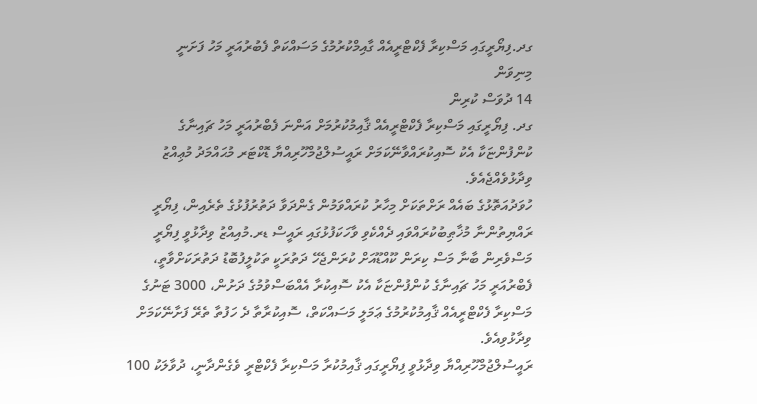ގދ.ފިޔޯރީގައި މަސްކިރާ ފެކްޓްރީއެއް ގާއިމްކުރުމުގެ މަސައްކަތް ފެބުރުއަރީ މަހު ފަށަނީ
މިނިވަން
14 ދުވަސް ކުރިން
ގދ. ފިޔޯރީގައި މަސްކިރާ ފެކްޓްރީއެއް ޤާއިމުކުރުމަށް އަންނަ ފެބްރުއަރީ މަހު ޗައިނާގެ ކުންފުންޏަކާ އެކު ސޮއިކުރައްވާނޭކަމަށް ރައީސުލްޖުމްހޫރިއްޔާ ޑޮކްޓަރ މުޙައްމަދު މުޢިއްޒު ވިދާޅުވެއްޖެއެވެ.
ހުވަދުއަތޮޅުގެ ބައެއް ރަށްތަކަށް މިހާރު ކުރައްވަމުން ގެންދަވާ ދަތުރުފުޅުގެ ތެރެއިން، ފިޔޯރީ ރައްޔިތުންނާ މުޚާޠިބުކުރައްވައި ދެއްކެވި ވާހަކަފުޅުގައި ރައީސް ޑރ.މުއިއްޒު ވިދާޅުވީ ފިޔޯރީ މަސްވެރިން ބާނާ މަސް ކިރަން ކޫއްޑޫއަށް ކުރަންޖެހޭ ދަތުރަކީ ތަކުލީފުބޮޑު ދަތުރަކަށްވާތީ، ފެބްރުއަރީ މަހު ޗައިނާގެ ކުންފުންޏަކާ އެކު ސޮއިކުރާ އެއްބަސްވުމުގެ ދަށުން، 3000 ޓަނުގެ މަސްކިރާ ފެކްޓްރީއެއް ޤާއިމުކުރުމުގެ ޢަމަލީ މަސައްކަތް، ސޮއިކުރާތާ ދެ ހަފުތާ ތެރޭ ފަށާނޭކަމަށް ވިދާޅުވިއެވެ.
ރައީސުލްޖުމްހޫރިއްޔާ ވިދާޅުވީ ފިޔޯރީގައި ޤާއިމުކުރާ މަސްކިރާ ފެކްޓްރީ ވެގެންދާނީ، ދުވާލަކު 100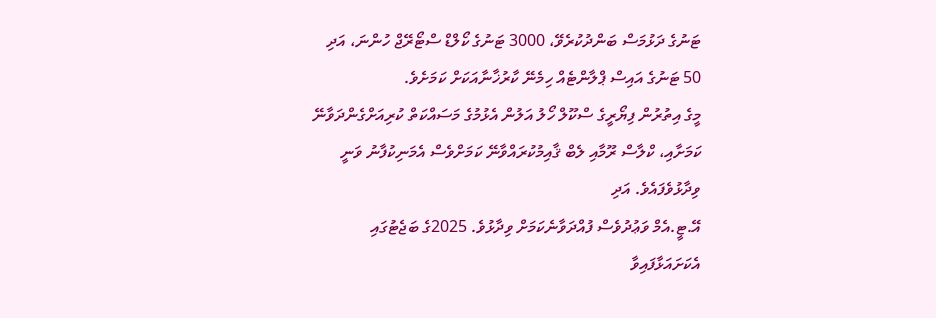ޓަނުގެ ދަޅުމަސް ބަންދުކުރެވޭ، 3000 ޓަނުގެ ކޯލްޑް ސްޓޯރޭޖް ހުންނަ، އަދި 50 ޓަނުގެ އައިސް ޕްލާންޓެއް ހިމެނޭ ކާރުޚާނާއަކަށް ކަމަށެވެ.
މީގެ އިތުރުން ފިޔޯރީގެ ސްކޫލް ހޯލު އަލުން އެޅުމުގެ މަސައްކަތް ކުރިއަށްގެންދަވާނޭ ކަމަށާއި، ކްލާސް ރޫމާއި ލެބް ޤާއިމުކުރައްވާނޭ ކަމަށްވެސް އެމަނިކުފާނު ވަނީ ވިދާޅުވެފައެވެ. އަދި
އޭ.ޓީ.އެމް ވަޢުދުވެސް ފުއްދަވާނެކަމަށް ވިދާޅުވެ. 2025ގެ ބަޖެޓުގައި އެކަށައަޅާފައިވާ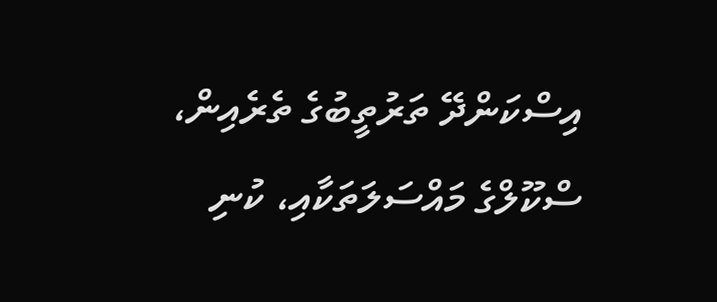އިސްކަންދޭ ތަރުތީބުގެ ތެރެއިން، ސްކޫލްގެ މައްސަލަތަކާއި، ކުނި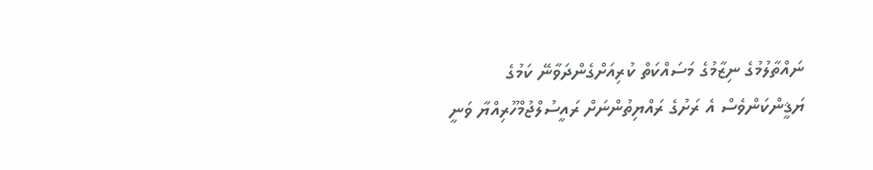ނައްތާލުމުގެ ނިޒާމުގެ މަސައްކަތް ކުރިއަށްގެންދަވާނޭ ކަމުގެ ޔަޤީންކަންވެސް އެ ރަށުގެ ރައްޔިތުންނަށް ރައީސުލްޖުމްހޫރިއްޔާ ވަނީ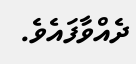ދެއްވާފައެވެ.